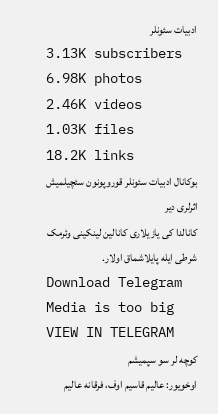ادبیات سئونلر
3.13K subscribers
6.98K photos
2.46K videos
1.03K files
18.2K links
بوکانال ادبیات سئونلر قوروپونون سئچیلمیش اثرلری دیر
کانالدا کی یازیلاری کانالین لینکینی وئرمک شرطی ایله پایلاشماق اولار.
Download Telegram
Media is too big
VIEW IN TELEGRAM
کوچه لر سو سپمیشم
اوخویور: عالیم قاسیم اوف، فرقانه عالیم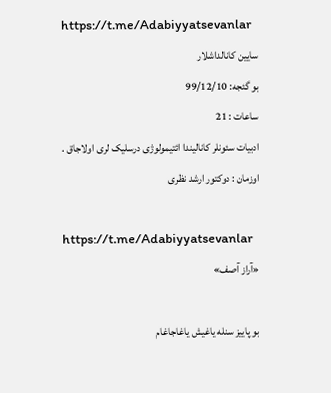https://t.me/Adabiyyatsevanlar
سایین کانالداشلار
بو گئجه: 99/12/10
ساعات : 21
ادبیات سئونلر کانالیندا ائتیمولوژی درسلیک لری اولاجاق .
اوزمان : دوکتور ارشد نظری

https://t.me/Adabiyyatsevanlar
«آراز آصف»

بو پاییز سنله یاغیش یاغاجاغام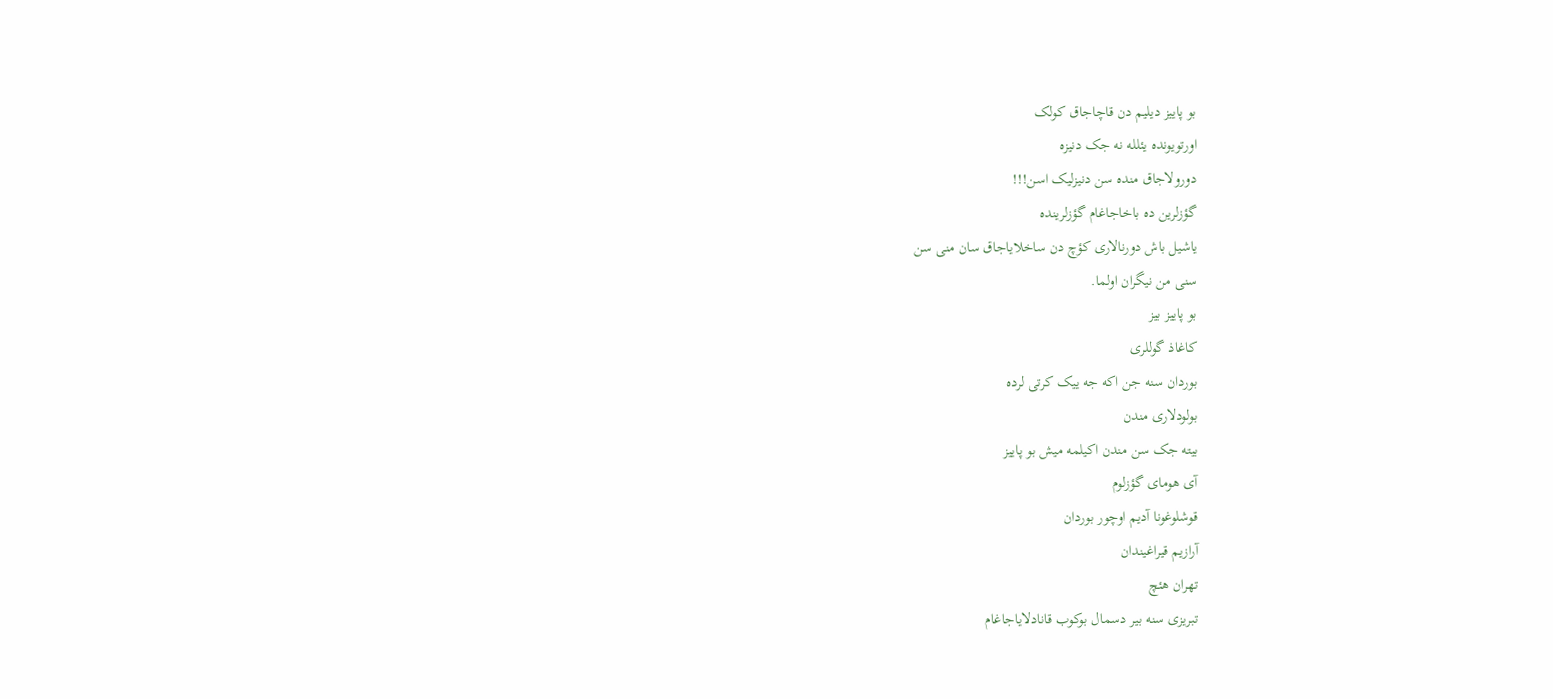بو پاییز دیلیم دن قاچاجاق کولک
اورتویونده یئلله نه جک دنیزه
دورولاجاق منده سن دنیزلیک اسن!!!
گؤزلرین ده باخاجاغام گؤزلرینده
یاشیل باش دورنالاری کؤچ دن ساخلایاجاق سان منی سن
سنی من نیگران اولما.
بو پاییز بیز
کاغاذ گوللری
بوردان سنه جن اکه جه ییک کرتی لرده
بولودلاری مندن
بیته جک سن مندن اکیلمه میش بو پاییز
آی هومای گؤزلوم
قوشلوغونا آدیم اوچور بوردان
آرازیم قیراغیندان
تهران هئچ
تبریزی سنه بیر دسمال بوکوب قانادلایاجاغام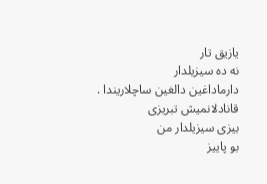یازیق تار
نه ده سیزیلدار
دارماداغین دالغین ساچلاریندا .
قانادلانمیش تبریزی
بیزی سیزیلدار من
بو پاییز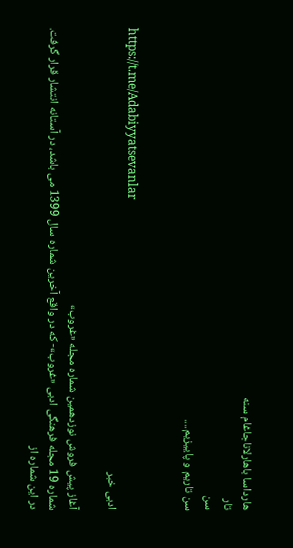هارداسا باهارلاناجاغام سنه
تار
سن
سن تاریم و پاییزیم....


https://t.me/Adabiyyatsevanlar
ادبی خبر

آغاز پیش فروش نوزدهمین شماره مجله «غروب»
شماره 19 مجله فرهنگی ادبی «غروب»- که در واقع آخرین شماره سال 1399 می باشد، در آستانه انتشار قرار گرفت.
در این شماره از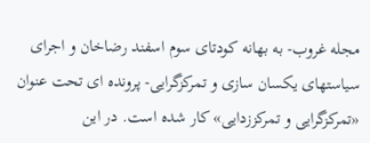مجله غروب- به بهانه کودتای سوم اسفند رضاخان و اجرای سیاستهای یکسان سازی و تمرکزگرایی- پرونده ای تحت عنوان «تمرکزگرایی و تمرکززدایی» کار شده است. در این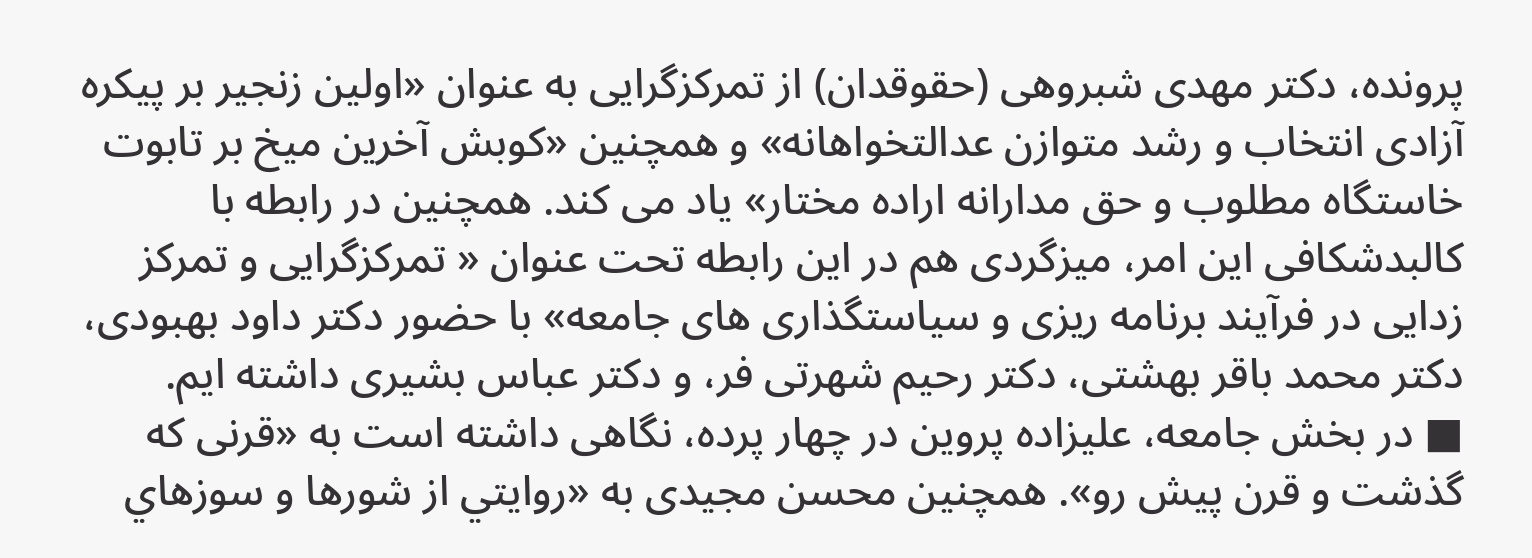پرونده، دکتر مهدی شبروهی (حقوقدان) از تمرکزگرایی به عنوان «اولین زنجیر بر پیکره آزادی انتخاب و رشد متوازن عدالتخواهانه» و همچنین «کوبش آخرین میخ بر تابوت خاستگاه مطلوب و حق مدارانه اراده مختار» یاد می کند. همچنین در رابطه با کالبدشکافی این امر، میزگردی هم در این رابطه تحت عنوان « تمرکزگرایی و تمرکز زدایی در فرآیند برنامه ریزی و سیاستگذاری های جامعه» با حضور دکتر داود بهبودی، دکتر محمد باقر بهشتی، دکتر رحیم شهرتی فر، و دکتر عباس بشیری داشته ایم.
■ در بخش جامعه، علیزاده پروین در چهار پرده، نگاهی داشته است به «قرنی که گذشت و قرن پیش رو». همچنین محسن مجیدی به «روايتي از شورها و سوزهاي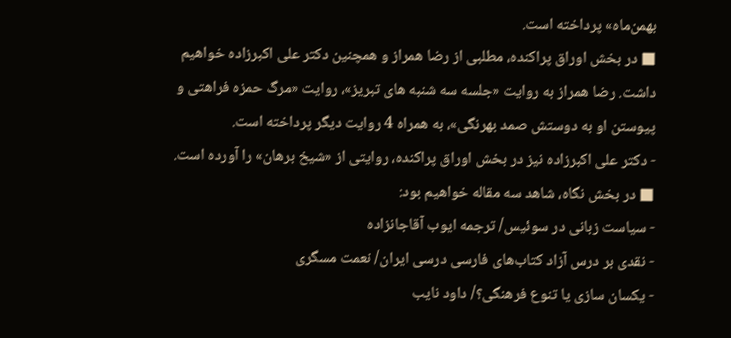بهمن‌ماه» پرداخته است.
■ در بخش اوراق پراکنده، مطلبی از رضا همراز و همچنین دکتر علی اکبرزاده خواهیم داشت. رضا همراز به روایت «جلسه سه شنبه های تبریز»، روایت «مرگ حمزه فراهتی و پیوستن او به دوستش صمد بهرنگی»، به همراه 4 روایت دیگر پرداخته است.
- دکتر علی اکبرزاده نیز در بخش اوراق پراکنده، روایتی از «شیخ برهان» را آورده است.
■ در بخش نگاه، شاهد سه مقاله خواهیم بود:
- سیاست زبانی در سوئیس/ ترجمه ایوب آقاجانزاده
- نقدی بر درس آزاد کتاب‌های فارسی درسی ایران/ نعمت مسگری
- یکسان سازی یا تنوع فرهنگی؟/ داود نایب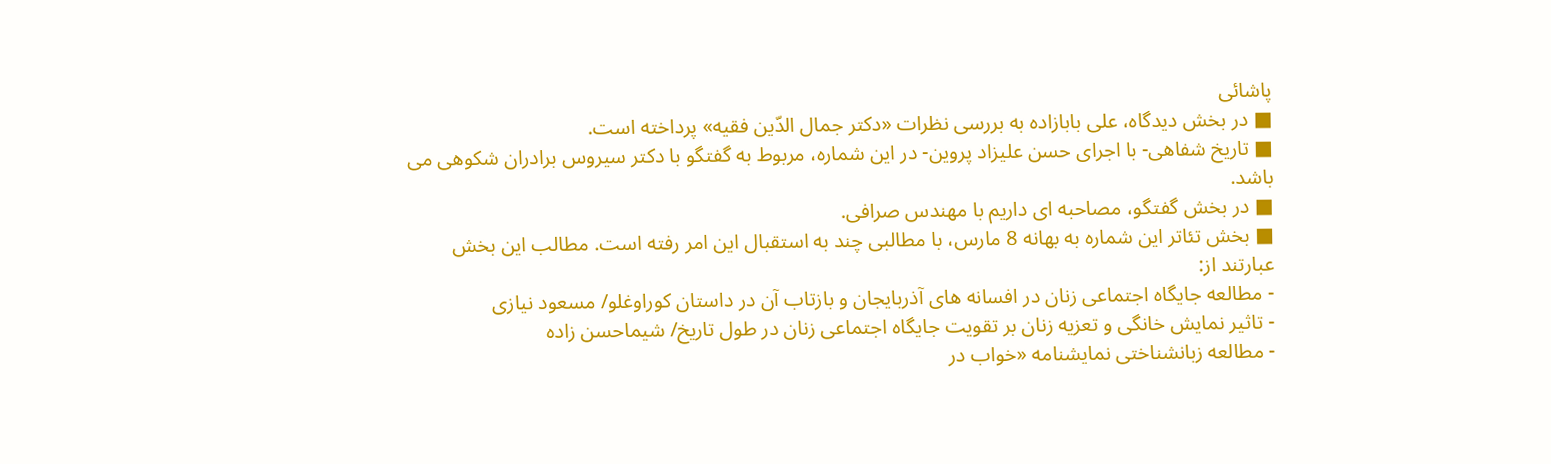پاشائی
■ در بخش دیدگاه، علی بابازاده به بررسی نظرات «دکتر جمال الدّین فقیه» پرداخته است.
■ تاریخ شفاهی- با اجرای حسن علیزاد پروین- در این شماره، مربوط به گفتگو با دکتر سیروس برادران شکوهی می باشد.
■ در بخش گفتگو، مصاحبه ای داریم با مهندس صرافی.
■ بخش تئاتر این شماره به بهانه 8 مارس، با مطالبی چند به استقبال این امر رفته است. مطالب این بخش عبارتند از:
- مطالعه جایگاه اجتماعی زنان در افسانه های آذربایجان و بازتاب آن در داستان کوراوغلو/ مسعود نیازی
- تاثیر نمایش خانگی و تعزیه زنان بر تقویت جایگاه اجتماعی زنان در طول تاریخ/ شیماحسن زاده
- مطالعه زبانشناختی نمایشنامه «خواب در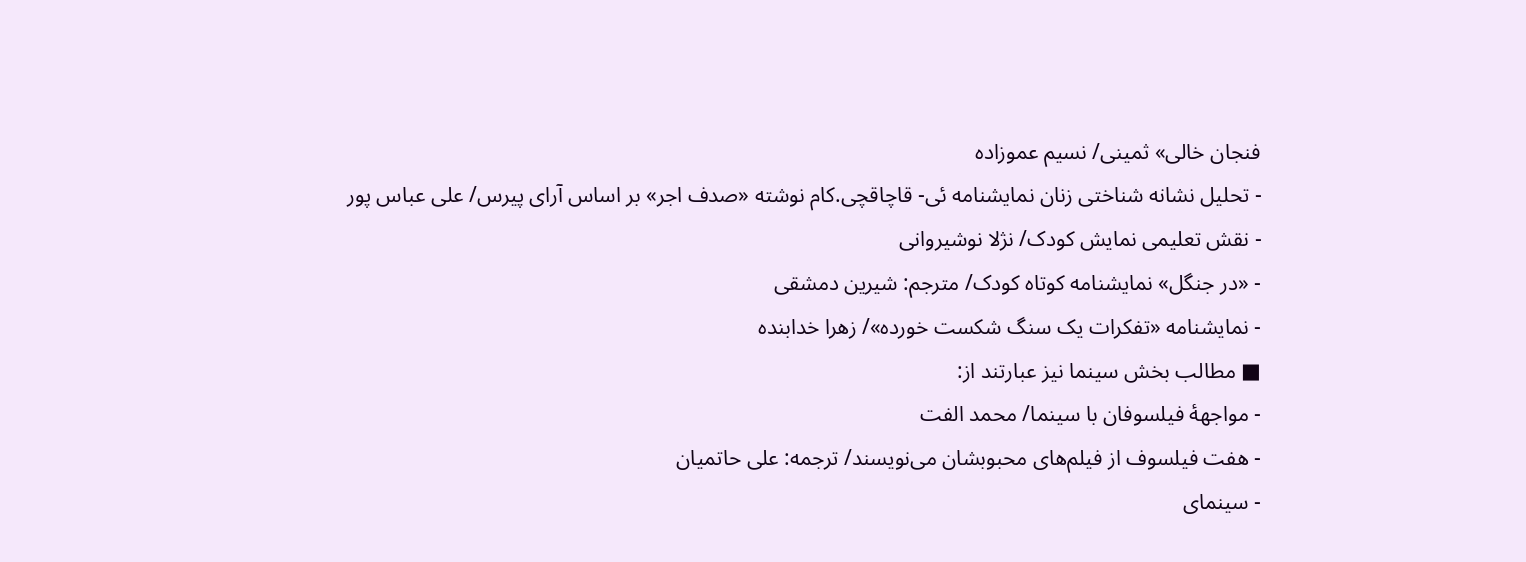فنجان خالی» ثمینی/ نسیم عموزاده
- تحلیل نشانه شناختی زنان نمایشنامه ئی- قاچاقچی.کام نوشته «صدف اجر» بر اساس آرای پیرس/ علی عباس پور
- نقش تعلیمی نمایش کودک/ نژلا نوشیروانی
- «در جنگل» نمایشنامه کوتاه کودک/ مترجم: شیرین دمشقی
- نمایشنامه «تفکرات یک سنگ شکست خورده»/ زهرا خدابنده
■ مطالب بخش سینما نیز عبارتند از:
- مواجهۀ فیلسوفان با سینما/ محمد الفت
- هفت فیلسوف از فیلم‌های محبوبشان می‌نویسند/ ترجمه: علی حاتمیان
- سینمای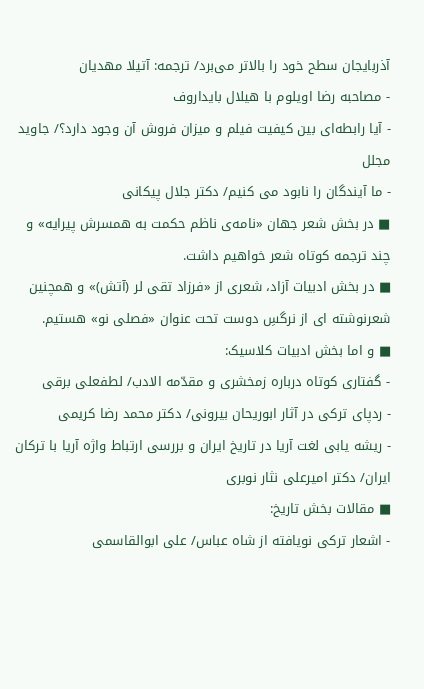آذربایجان سطح خود را بالاتر می‌برد/ ترجمه: آتیلا مهدیان
- مصاحبه رضا اویلوم با هیلال بایداروف
- آیا رابطه‌ای بین کیفیت فیلم و میزان فروش آن وجود دارد؟/ جاوید مجلل
- ما آیندگان را نابود می کنیم/ دکتر جلال پیکانی
■ در بخش شعر جهان «نامه‌ی ناظم حکمت به همسرش پیرایه» و چند ترجمه کوتاه شعر خواهیم داشت.
■ در بخش ادبیات آزاد، شعری از «فرزاد تقی لر (آتش)» و همچنین شعرنوشته ای از نرگسِ دوست تحت عنوان «فصلی نو» هستیم.
■ و اما بخش ادبیات کلاسیک:
- گفتاری کوتاه درباره زمخشری و مقدّمه الادب/ لطفعلی برقی
- ردپای ترکی در آثار ابوریحان بیرونی/ دکتر محمد رضا کریمی
- ریشه یابی لغت آریا در تاریخ ایران و بررسی ارتباط واژه آریا با ترکان ایران/ دکتر امیرعلی نثار نوبری
■ مقالات بخش تاریخ:
- اشعار ترکی نویافته از شاه عباس/ علی ابوالقاسمی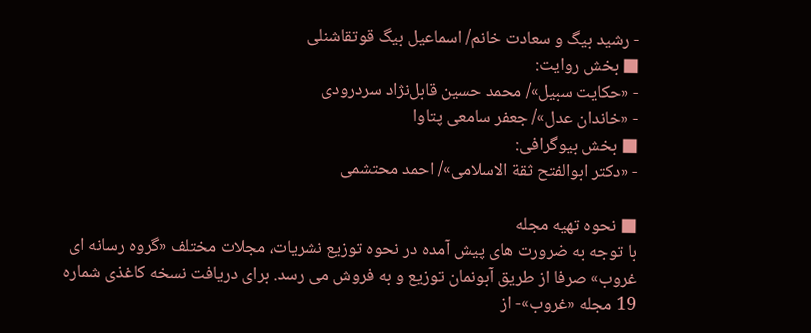- رشید بیگ و سعادت خانم/ اسماعیل بیگ قوتقاشنلی
■ بخش روایت:
- «حکایت سبیل»/ محمد حسین قابل‌نژاد سردرودی
- «خاندان عدل»/ جعفر سامعی پتاوا
■ بخش بیوگرافی:
- «دکتر ابوالفتح ثقة الاسلامی»/ احمد محتشمی

■ نحوه تهیه مجله
با توجه به ضرورت های پیش آمده در نحوه توزیع نشریات، مجلات مختلف «گروه رسانه ای غروب» صرفا از طریق آبونمان توزیع و به فروش می رسد. برای دریافت نسخه کاغذی شماره 19 مجله «غروب»- از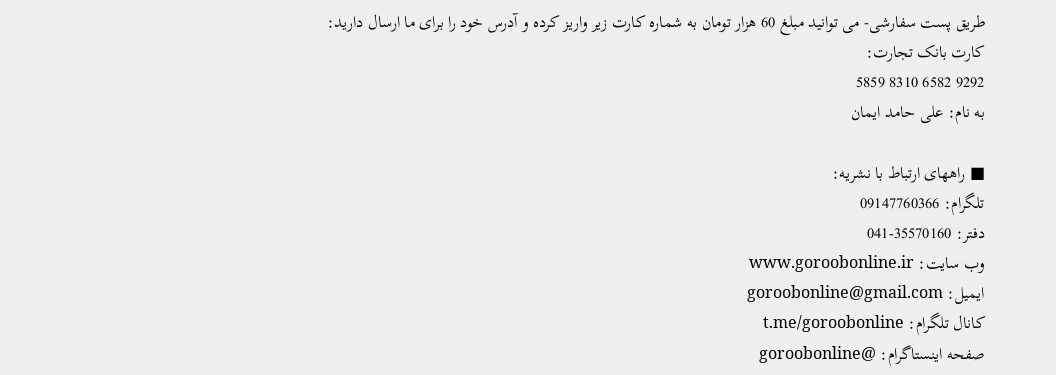طریق پست سفارشی- می توانید مبلغ 60 هزار تومان به شماره کارت زیر واریز کرده و آدرس خود را برای ما ارسال دارید:
کارت بانک تجارت:
9292 6582 8310 5859
به نام: علی حامد ایمان

■ راههای ارتباط با نشریه:
تلگرام: 09147760366
دفتر: 35570160-041
وب سایت: www.goroobonline.ir
ایمیل: goroobonline@gmail.com
کانال تلگرام: t.me/goroobonline
صفحه اینستاگرام: @goroobonline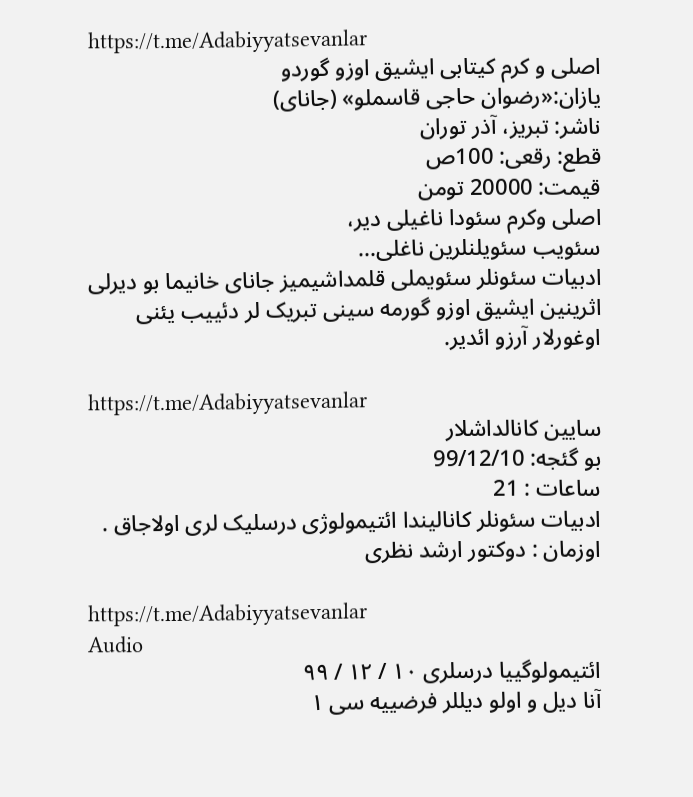https://t.me/Adabiyyatsevanlar
اصلی و کرم کیتابی ایشیق اوزو گوردو
یازان:«رضوان حاجی قاسملو» (جانای)
ناشر: تبریز، آذر توران
قطع: رقعی: 100ص
قیمت: 20000 تومن
اصلی وکرم سئودا ناغیلی دیر،
سئویب سئویلنلرین ناغلی...
ادبیات سئونلر سئویملی قلمداشیمیز جانای خانیما بو دیرلی اثرینین ایشیق اوزو گورمه سینی تبریک لر دئییب یئنی اوغورلار آرزو ائدیر.

https://t.me/Adabiyyatsevanlar
سایین کانالداشلار
بو گئجه: 99/12/10
ساعات : 21
ادبیات سئونلر کانالیندا ائتیمولوژی درسلیک لری اولاجاق .
اوزمان : دوکتور ارشد نظری

https://t.me/Adabiyyatsevanlar
Audio
ائتیمولوگییا درسلری ۱۰ / ۱۲ / ۹۹
آنا دیل و اولو دیللر فرضییه سی ۱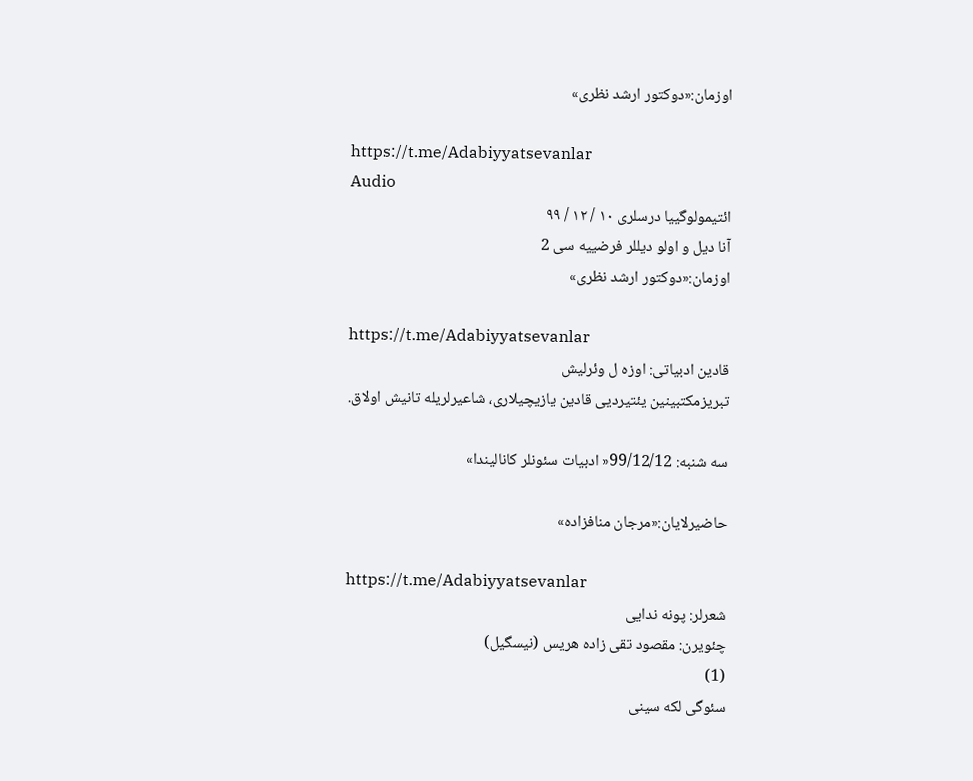اوزمان:«دوکتور ارشد نظری»

https://t.me/Adabiyyatsevanlar
Audio
ائتیمولوگییا درسلری ۱۰ / ۱۲ / ۹۹
آنا دیل و اولو دیللر فرضییه سی 2
اوزمان:«دوکتور ارشد نظری»

https://t.me/Adabiyyatsevanlar
قادین ادبیاتی: اوزه ل وئرلیش
تبریزمکتبینین یئتیردیی قادین یازیچیلاری، شاعیرلریله تانیش اولاق.

سه شنبه: 99/12/12« ادبیات سئونلر کانالیندا»

حاضیرلایان:«مرجان منافزاده»

https://t.me/Adabiyyatsevanlar
شعرلر: پونه ندایی
چئویرن: مقصود تقی زاده هریس (نیسگیل)
(1)
سئوگی لکه سینی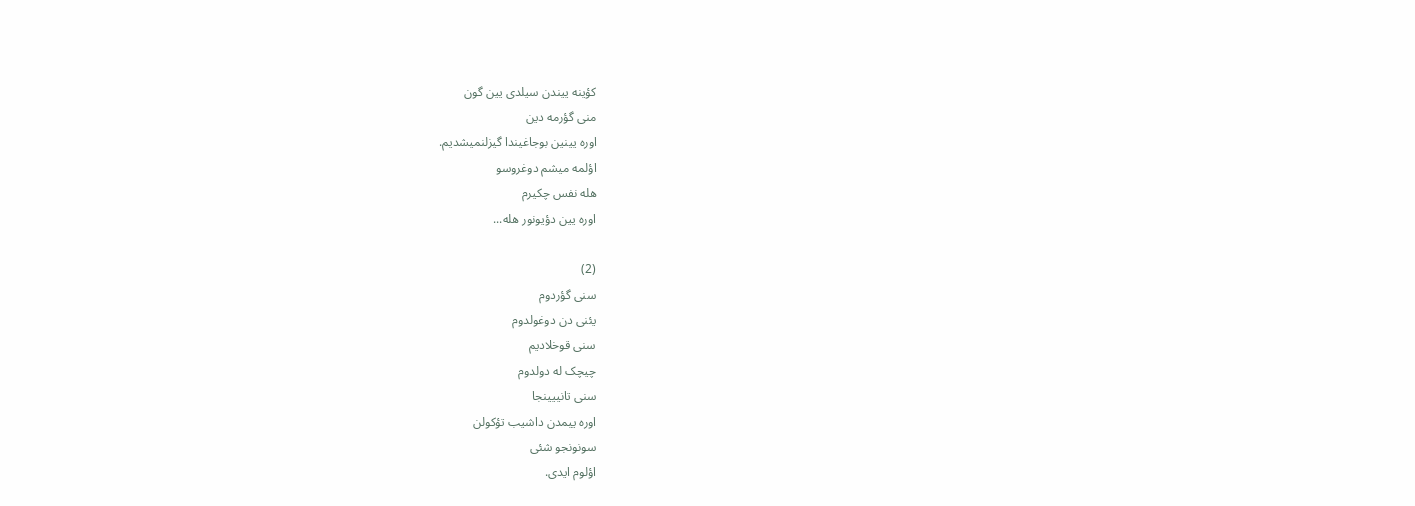کؤینه ییندن سیلدی یین گون
منی گؤرمه دین
اوره یینین بوجاغیندا گیزلنمیشدیم.
اؤلمه میشم دوغروسو
هله نفس چکیرم
اوره یین دؤیونور هله...

(2)
سنی گؤردوم
یئنی دن دوغولدوم
سنی قوخلادیم
چیچک له دولدوم
سنی تانییینجا
اوره ییمدن داشیب تؤکولن
سونونجو شئی
اؤلوم ایدی.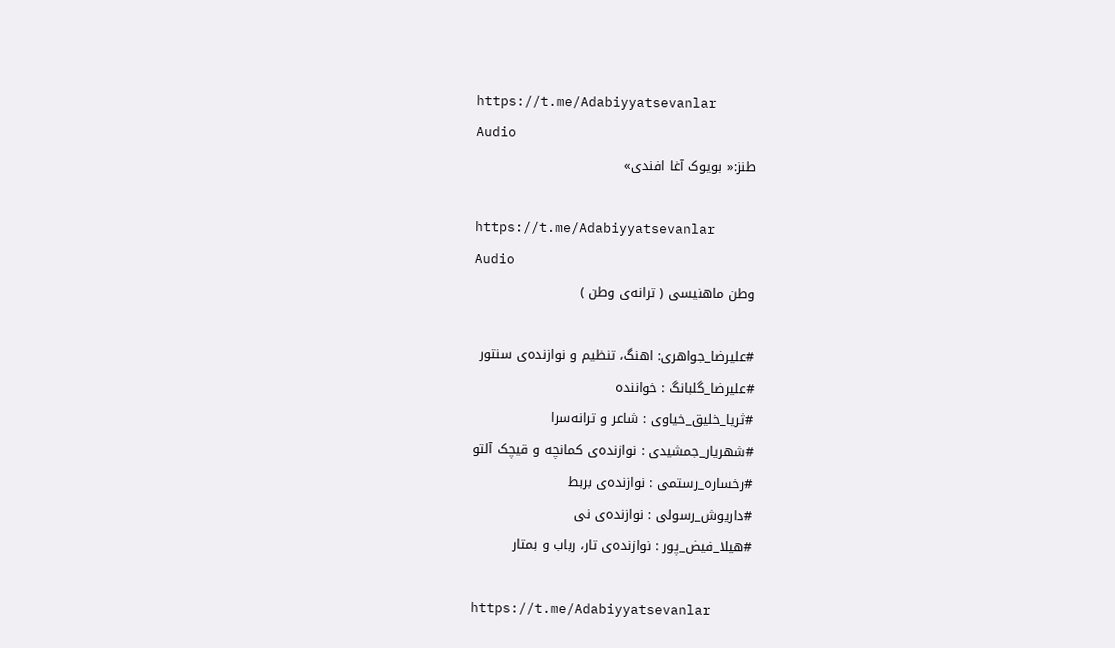https://t.me/Adabiyyatsevanlar
Audio
طنز:« بویوک آغا افندی»

https://t.me/Adabiyyatsevanlar
Audio
وطن ماهنیسی ( ترانه‌ی وطن )

#علیرضا_جواهری: اهنگ، تنظیم و نوازنده‌ی سنتور
#علیرضا_گلبانگ : خواننده
#ثریا_خلیق_خیاوی : شاعر و ترانه‌سرا
#شهریار_جمشیدی : نوازنده‌ی کمانچه و قیچک آلتو
#رخساره_رستمی : نوازنده‌ی بربط
#داریوش_رسولی : نوازنده‌ی نی
#هیلا_فیض_پور : نوازنده‌ی تار، رباب و بمتار

https://t.me/Adabiyyatsevanlar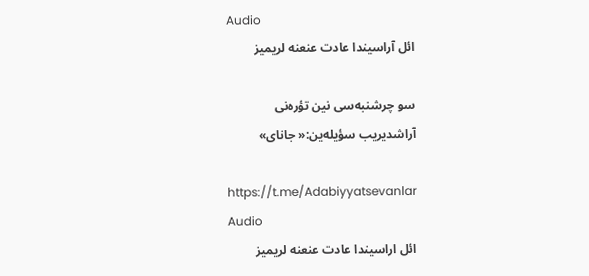Audio
ائل آراسیندا عادت عنعنه لریمیز

سو چرشنبه‌سی نین تؤره‌نی
آراشدیریب سؤیله‌ین:« جانای»

https://t.me/Adabiyyatsevanlar
Audio
ائل اراسیندا عادت عنعنه لریمیز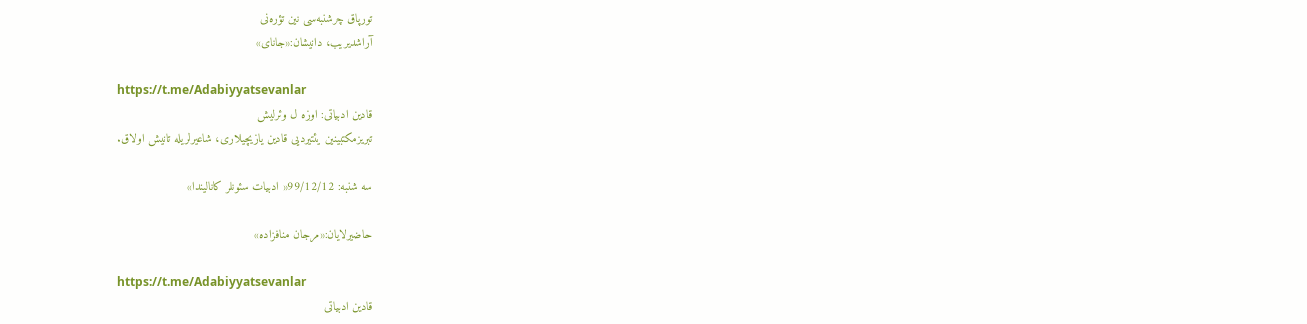تورپاق چرشنبه‌سی نین تؤره‌نی
آراشدیریب، دانیشان:«جانای»

https://t.me/Adabiyyatsevanlar
قادین ادبیاتی: اوزه ل وئرلیش
تبریزمکتبینین یئتیردیی قادین یازیچیلاری، شاعیرلریله تانیش اولاق.

سه شنبه: 99/12/12« ادبیات سئونلر کانالیندا»

حاضیرلایان:«مرجان منافزاده»

https://t.me/Adabiyyatsevanlar
قادین ادبیاتی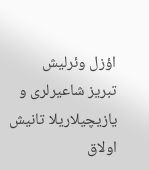اؤزل وئرلیش
تبریز شاعیرلری و یازیچیلاریلا تانیش اولاق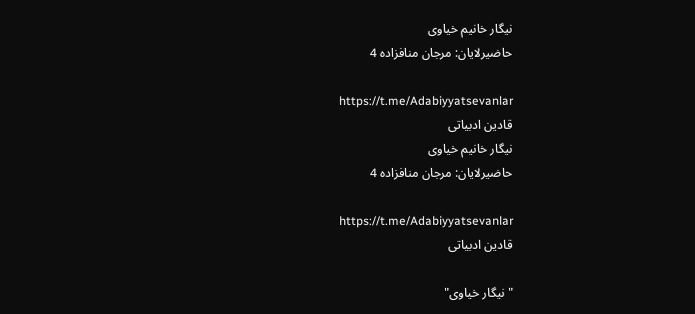نیگار خانیم خیاوی
حاضیرلایان: مرجان منافزاده 4

https://t.me/Adabiyyatsevanlar
قادین ادبیاتی
نیگار خانیم خیاوی
حاضیرلایان: مرجان منافزاده 4

https://t.me/Adabiyyatsevanlar
قادین ادبیاتی

"نیگار خیاوی"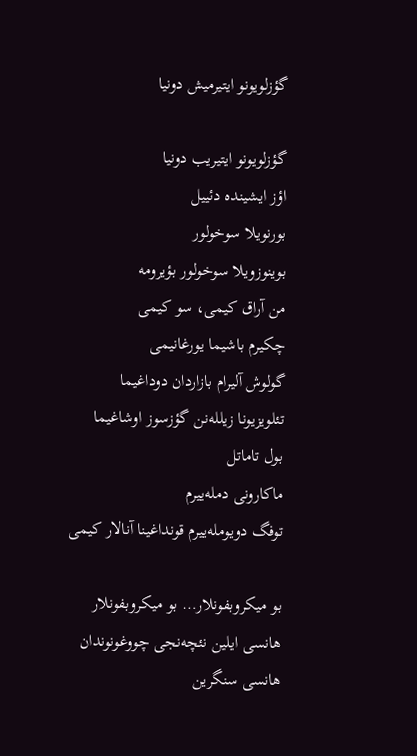گؤزلویونو ایتیرمیش دونیا

گؤزلویونو ایتیریب دونیا
اؤز ایشینده دئییل
بورنویلا سوخولور
بوینوزویلا سوخولور بؤیرومه
من آراق کیمی، سو کیمی
چکیرم باشیما یورغانیمی
گولوش آلیرام بازاردان دوداغیما
تئلویزیونا زیلله‌نن گؤزسوز اوشاغیما
بول تاماتل
ماکارونی دمله‌ییرم
توفگ دویومله‌‌ییرم قونداغینا آنالار کیمی

بو میکروبفونلار… بو میکروبفونلار
هانسی ایلین نئچه‌نجی چووغونوندان
هانسی سنگرین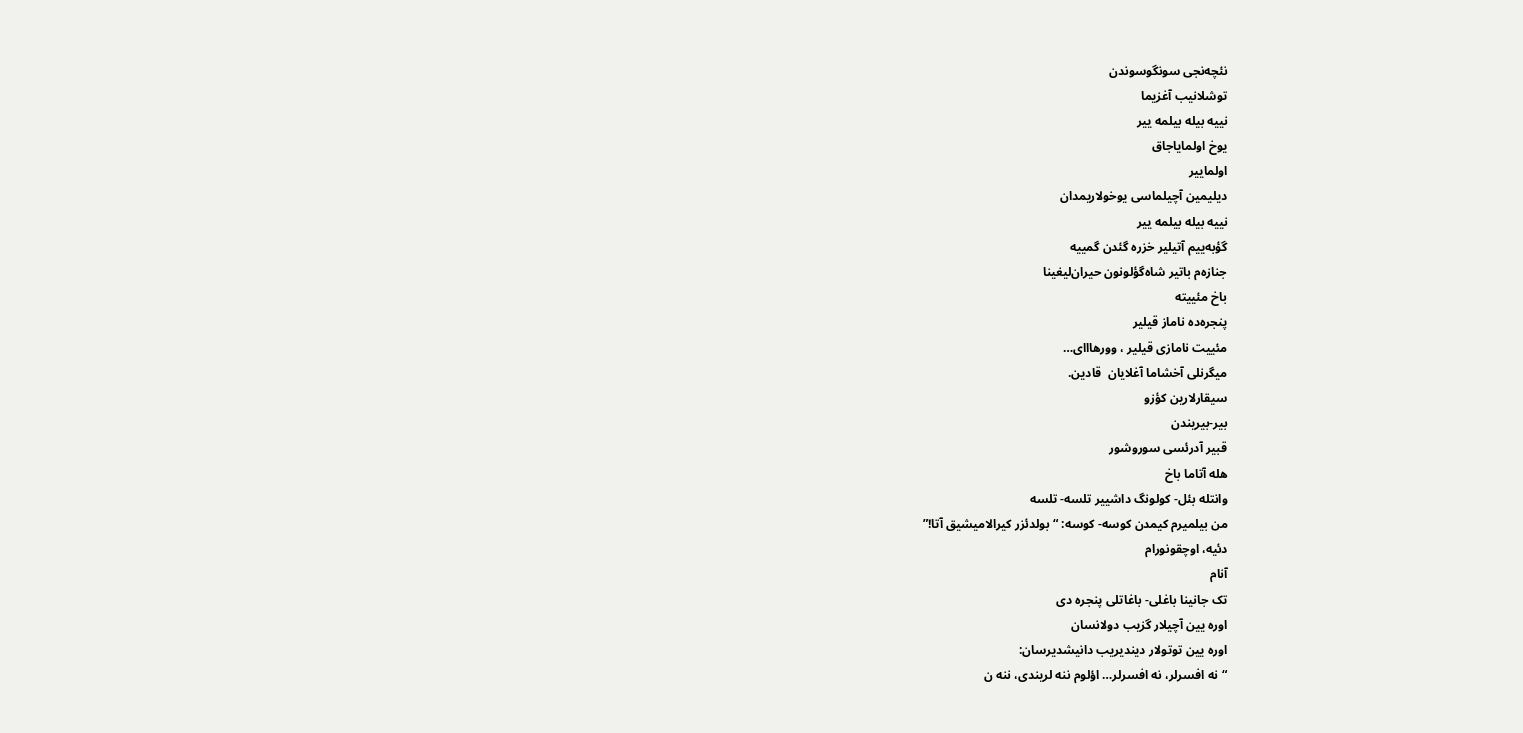نئچه‌‌نجی سونگوسوندن
توشلانیب آغزیما
نییه بیله‌ بیلمه ‌ییر
یوخ اولمایاجاق
اولماییر
دیلیمین آچیلماسی یوخولاریمدان
نییه بیله‌ بیلمه‌ ییر
گؤبه‌ییم آتیلیر خزره گئدن گمییه
جنازه‌م باتیر شاه‌گؤلونون حیران‌لیغینا
باخ مئییته
پنجره‌ده ناماز قیلیر
مئییت نامازی قیلیر ، وورهااای…
میگرنلی آخشاما آغلایان  قادین.
سیقارلارین کؤزو
بیر-بیریندن
قبیر آدرئسی سوروشور
هله آتاما باخ
وانتله بئل- کولونگ داشییر تلسه- تلسه
من بیلمیرم کیمدن کوسه- کوسه: “بولدئزر کیرالامیشیق آتا!”
دئیه، اوچقونورام
آنام
تک جانینا باغلی- باغاتلی پنجره ‌دی
اوره یین آچیلار گزیب دولانسان
اوره ‌یین توتولار ‌دیندیریب دانیشدیرسان:
“نه افسرلر، نه افسرلر… اؤلوم ننه ‌لریندی، ننه ن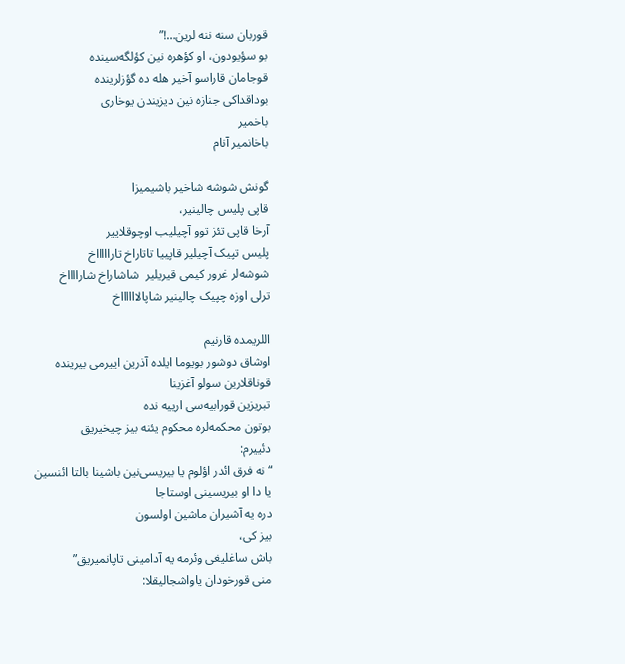قوربان سنه ننه ‌لرین…!”
بو سؤیودون، او کؤهره‌ نین کؤلگه‌سینده
قوجامان قاراسو آخیر هله ده گؤزلرینده
بوداقداکی جنازه‌ نین دیزیندن یوخاری
باخمیر
باخانمیر آنام

گونش شوشه شاخیر باشیمیزا
قاپی پلیس چالینیر،
آرخا قاپی تئز توو آچیلیب اوچوقلاییر
پلیس تپیک آچیلیر قاپییا تاتاراخ تاراااااخ
شوشه‌لر غرور کیمی قیریلیر  شاشاراخ شارااااخ
ترلی اوزه چپیک چالینیر شاپالااااااخ

اللریمده قارنیم
اوشاق دوشور بویوما ایلده آذرین اییرمی بیرینده
قوناقلارین سولو آغزینا
تبریزین قورابیه‌سی ارییه‌ نده
بوتون محکمه‌لره محکوم یئنه بیز چیخیریق
دئییرم:
“نه فرق ائدر اؤلوم یا بیریسی‌نین باشینا بالتا ائنسین
یا دا او بیریسینی اوستاجا
دره‌ یه آشیران ماشین اولسون
بیز کی،
باش ساغلیغی وئرمه‌ یه آدامینی تاپانمیریق”
منی قورخودان یاواشجالیقلا: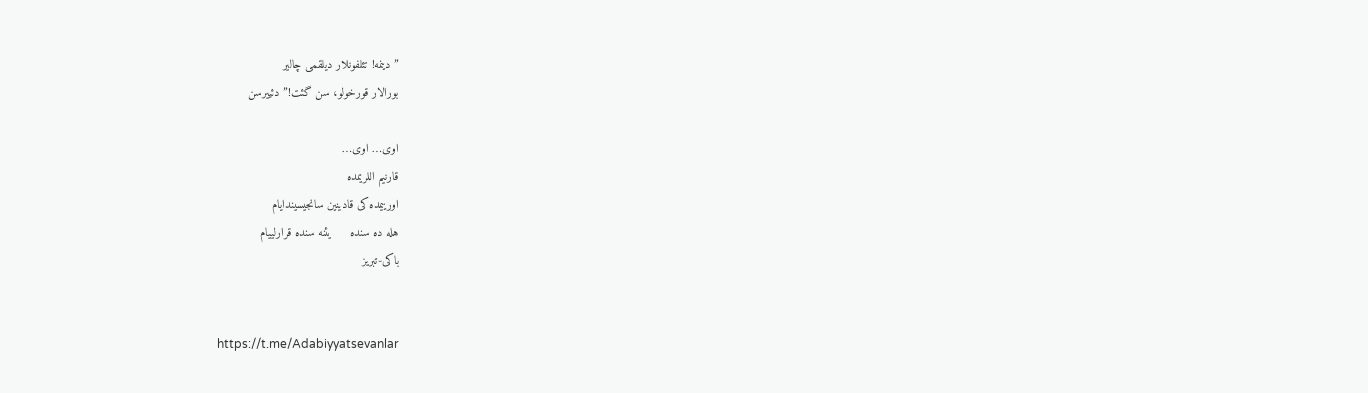” دینمه! تئلفونلار دیلقمی چالیر
بورالار قورخولو، سن گئت!” دئییرسن

اوی… اوی…
قارنیم اللریمده
اورییمده‌ کی قادینین سانجیسیندایام
هله ده سنده     یئنه سنده قرارلییام
باکی-تبریز


https://t.me/Adabiyyatsevanlar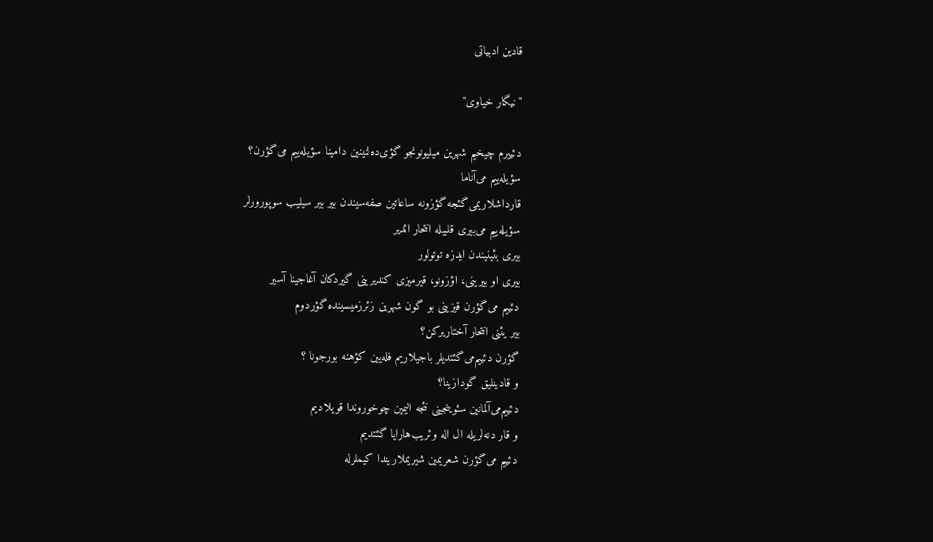قادین ادبیاتی

"نیگار خیاوی"

دئییرم چیخیم شهرین میلیونونجو گؤی‌ده‌لنینین دامینا سؤیله‌ییم می‌گؤرن؟
سؤیله‌ییم می‌آناما
قارداشلاریمی‌گئجه گؤزونه ساعاتین صفه‌سیندن بیر بیر سیلیب سوپورورلر
سؤیله‌ییم می‌بیری قلبیله انتحار ائدیر
بیری بئینیندن ایدزه توتولور
بیری او بیرینی، اؤزونو، قیرمیزی کندیرینی گیردکان آغاجینا آسیر‌
دئییم می‌گؤرن قیزینی بو گون شهرین زئرزمیسینده گؤردوم
بیر یئنی انتحار آختاریرکن؟
گؤرن دئییم‌می‌گئتدیلر باجیلاریم فله‌یین کؤهنه بورجونا ؟
و قادینلیق گودازینا؟
دئییم‌می‌آلمانین سئوینجینی نئجه الیمین چوخوروندا قویلادیم
و قار دنه‌لریله ال اله وئریب‌هارایا گئتدیم
دئییم می‌گؤرن شعریمین شیریملاریندا کیملرله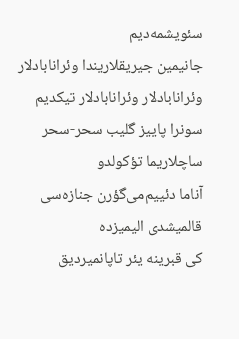سئویشمه‌دیم
جانیمین جیریقلاریندا وئرانابادلار وئرانابادلار وئرانابادلار تیکدیم
سونرا پاییز گلیب سحر-سحر ساچلاریما تؤکولدو
آناما دئییم‌می‌گؤرن جنازه‌سی قالمیشدی الیمیزده
کی قبرینه یئر تاپانمیردیق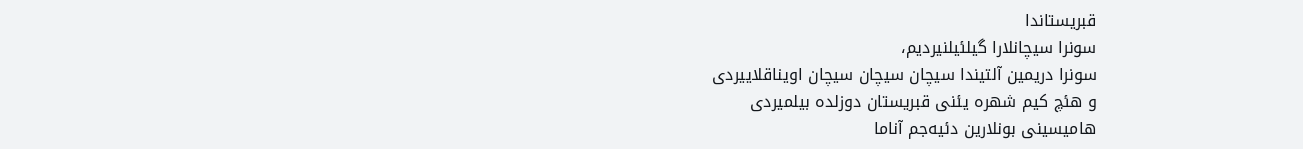قبریستاندا
سونرا سیچانلارا گیلئیلنیردیم،
سونرا دریمین آلتیندا سیچان سیچان سیچان اویناقلاییردی
و هئچ کیم شهره یئنی قبریستان دوزلده بیلمیردی
هامیسینی بونلارین دئیه‌جم آناما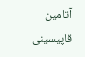آتامین قاپیسینی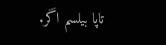تاپا بیلسم اگر.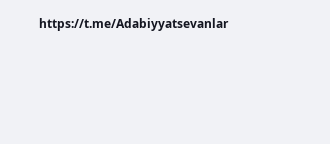https://t.me/Adabiyyatsevanlar